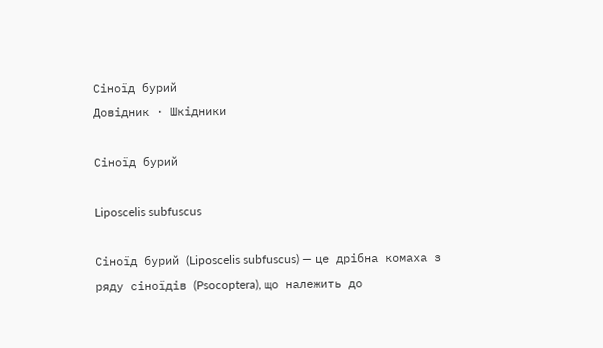Сіноїд бурий
Довідник · Шкідники

Сіноїд бурий

Liposcelis subfuscus

Сіноїд бурий (Liposcelis subfuscus) — це дрібна комаха з ряду сіноїдів (Psocoptera), що належить до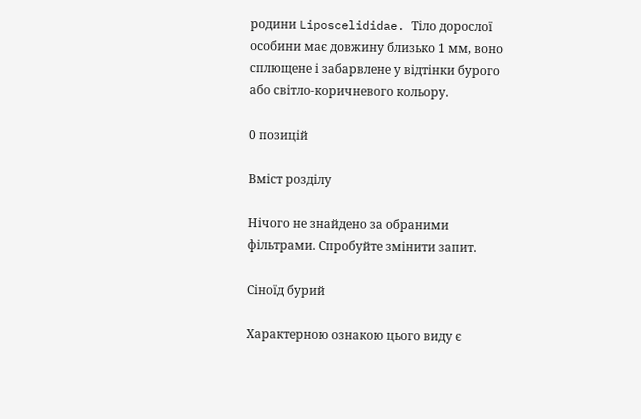родини Liposcelididae. Тіло дорослої особини має довжину близько 1 мм, воно сплющене і забарвлене у відтінки бурого або світло-коричневого кольору.

0 позицій

Вміст розділу

Нічого не знайдено за обраними фільтрами. Спробуйте змінити запит.

Сіноїд бурий

Характерною ознакою цього виду є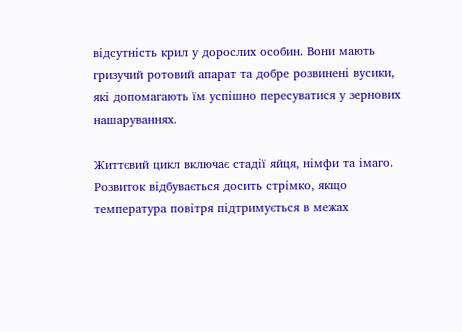відсутність крил у дорослих особин. Вони мають гризучий ротовий апарат та добре розвинені вусики, які допомагають їм успішно пересуватися у зернових нашаруваннях.

Життєвий цикл включає стадії яйця, німфи та імаго. Розвиток відбувається досить стрімко, якщо температура повітря підтримується в межах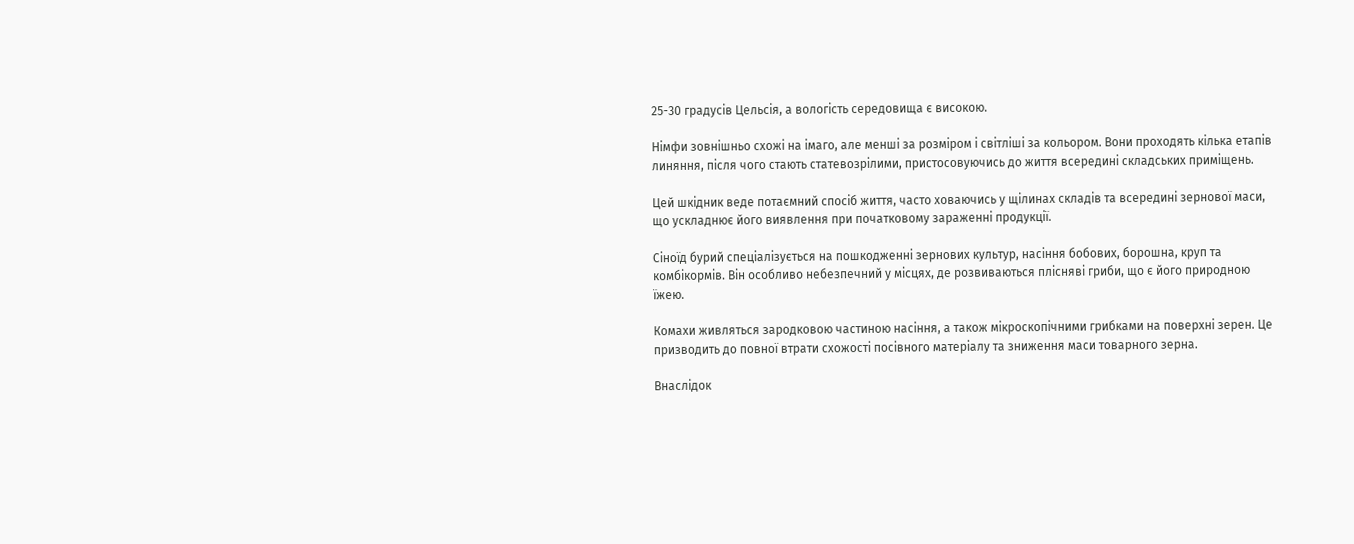25-30 градусів Цельсія, а вологість середовища є високою.

Німфи зовнішньо схожі на імаго, але менші за розміром і світліші за кольором. Вони проходять кілька етапів линяння, після чого стають статевозрілими, пристосовуючись до життя всередині складських приміщень.

Цей шкідник веде потаємний спосіб життя, часто ховаючись у щілинах складів та всередині зернової маси, що ускладнює його виявлення при початковому зараженні продукції.

Сіноїд бурий спеціалізується на пошкодженні зернових культур, насіння бобових, борошна, круп та комбікормів. Він особливо небезпечний у місцях, де розвиваються плісняві гриби, що є його природною їжею.

Комахи живляться зародковою частиною насіння, а також мікроскопічними грибками на поверхні зерен. Це призводить до повної втрати схожості посівного матеріалу та зниження маси товарного зерна.

Внаслідок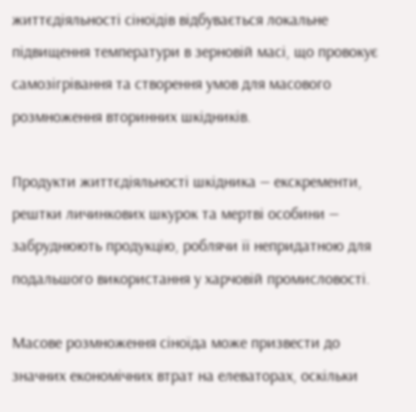життєдіяльності сіноїдів відбувається локальне підвищення температури в зерновій масі, що провокує самозігрівання та створення умов для масового розмноження вторинних шкідників.

Продукти життєдіяльності шкідника — екскременти, рештки личинкових шкурок та мертві особини — забруднюють продукцію, роблячи її непридатною для подальшого використання у харчовій промисловості.

Масове розмноження сіноїда може призвести до значних економічних втрат на елеваторах, оскільки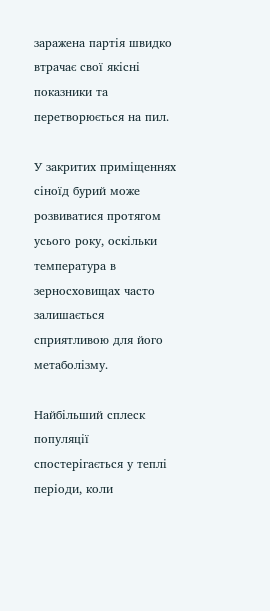заражена партія швидко втрачає свої якісні показники та перетворюється на пил.

У закритих приміщеннях сіноїд бурий може розвиватися протягом усього року, оскільки температура в зерносховищах часто залишається сприятливою для його метаболізму.

Найбільший сплеск популяції спостерігається у теплі періоди, коли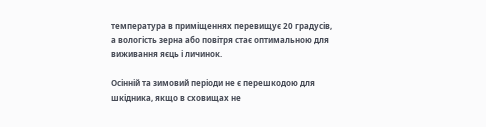температура в приміщеннях перевищує 20 градусів, а вологість зерна або повітря стає оптимальною для виживання яєць і личинок.

Осінній та зимовий періоди не є перешкодою для шкідника, якщо в сховищах не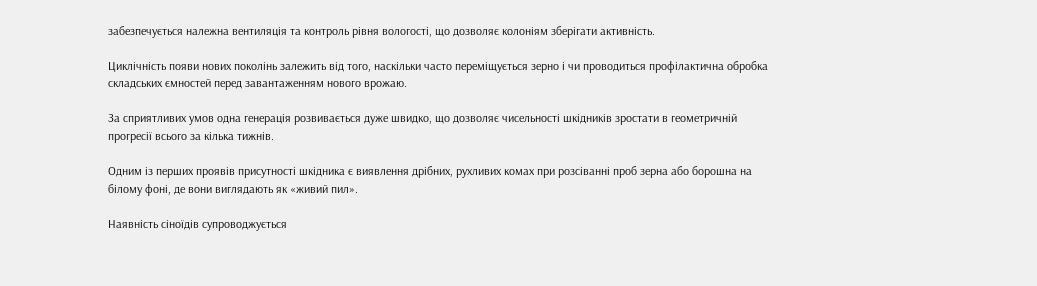забезпечується належна вентиляція та контроль рівня вологості, що дозволяє колоніям зберігати активність.

Циклічність появи нових поколінь залежить від того, наскільки часто переміщується зерно і чи проводиться профілактична обробка складських ємностей перед завантаженням нового врожаю.

За сприятливих умов одна генерація розвивається дуже швидко, що дозволяє чисельності шкідників зростати в геометричній прогресії всього за кілька тижнів.

Одним із перших проявів присутності шкідника є виявлення дрібних, рухливих комах при розсіванні проб зерна або борошна на білому фоні, де вони виглядають як «живий пил».

Наявність сіноїдів супроводжується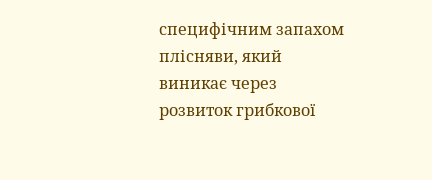специфічним запахом плісняви, який виникає через розвиток грибкової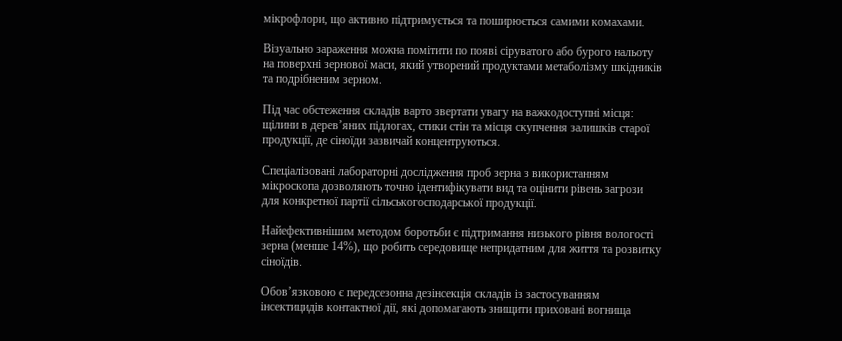мікрофлори, що активно підтримується та поширюється самими комахами.

Візуально зараження можна помітити по появі сіруватого або бурого нальоту на поверхні зернової маси, який утворений продуктами метаболізму шкідників та подрібненим зерном.

Під час обстеження складів варто звертати увагу на важкодоступні місця: щілини в дерев’яних підлогах, стики стін та місця скупчення залишків старої продукції, де сіноїди зазвичай концентруються.

Спеціалізовані лабораторні дослідження проб зерна з використанням мікроскопа дозволяють точно ідентифікувати вид та оцінити рівень загрози для конкретної партії сільськогосподарської продукції.

Найефективнішим методом боротьби є підтримання низького рівня вологості зерна (менше 14%), що робить середовище непридатним для життя та розвитку сіноїдів.

Обов’язковою є передсезонна дезінсекція складів із застосуванням інсектицидів контактної дії, які допомагають знищити приховані вогнища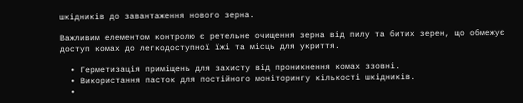шкідників до завантаження нового зерна.

Важливим елементом контролю є ретельне очищення зерна від пилу та битих зерен, що обмежує доступ комах до легкодоступної їжі та місць для укриття.

  • Герметизація приміщень для захисту від проникнення комах ззовні.
  • Використання пасток для постійного моніторингу кількості шкідників.
  •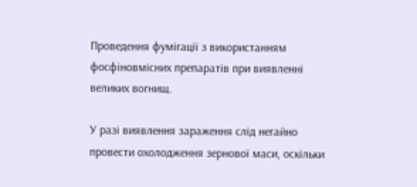Проведення фумігації з використанням фосфіновмісних препаратів при виявленні великих вогнищ.

У разі виявлення зараження слід негайно провести охолодження зернової маси, оскільки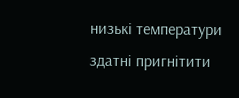низькі температури здатні пригнітити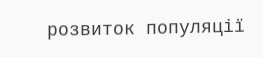розвиток популяції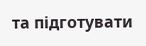та підготувати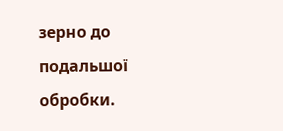зерно до подальшої обробки.